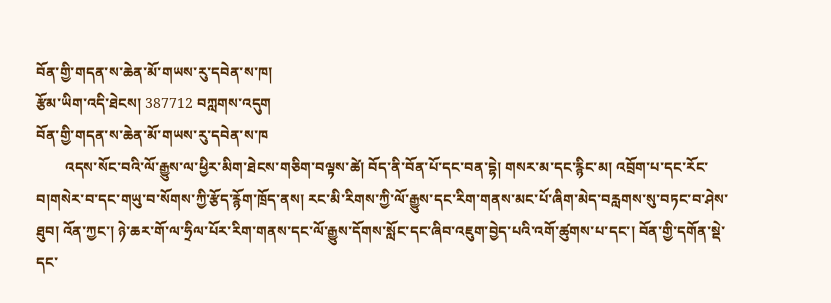བོན་གྱི་གདན་ས་ཆེན་མོ་གཡས་རུ་དབེན་ས་ཁ།
རྩོམ་ཡིག་འདི་ཐེངས། 387712 བཀླགས་འདུག
བོན་གྱི་གདན་ས་ཆེན་མོ་གཡས་རུ་དབེན་ས་ཁ
        འདས་སོང་བའི་ལོ་རྒྱུས་ལ་ཕྱིར་མིག་ཐེངས་གཅིག་བལྟས་ཚེ། བོད་ནི་བོན་པོ་དང་བན་དྷེ། གསར་མ་དང་རྙིང་མ། འབྲོག་པ་དང་རོང་བ།གསེར་བ་དང་གཡུ་བ་སོགས་ཀྱི་རྩོད་རྙོག་ཁྲོད་ནས། རང་མི་རིགས་ཀྱི་ལོ་རྒྱུས་དང་རིག་གནས་མང་པོ་ཞིག་མེད་བརླགས་སུ་བཏང་བ་ཤེས་ཐུབ། འོན་ཀྱང་། ཉེ་ཆར་གོ་ལ་ཧྲིལ་པོར་རིག་གནས་དང་ལོ་རྒྱུས་དོགས་སློང་དང་ཞིབ་འཇུག་བྱེད་པའི་འགོ་ཚུགས་པ་དང་། བོན་གྱི་དགོན་སྡེ་དང་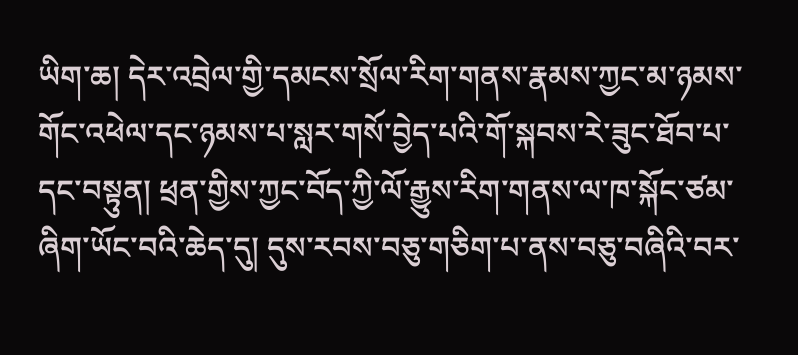ཡིག་ཆ། དེར་འབྲེལ་གྱི་དམངས་སྲོལ་རིག་གནས་རྣམས་ཀྱང་མ་ཉམས་གོང་འཕེལ་དང་ཉམས་པ་སླར་གསོ་བྱེད་པའི་གོ་སྐབས་རེ་ཟུང་ཐོབ་པ་དང་བསྟུན། ཕྲན་གྱིས་ཀྱང་བོད་ཀྱི་ལོ་རྒྱུས་རིག་གནས་ལ་ཁ་སྐོང་ཙམ་ཞིག་ཡོང་བའི་ཆེད་དུ། དུས་རབས་བཅུ་གཅིག་པ་ནས་བཅུ་བཞིའི་བར་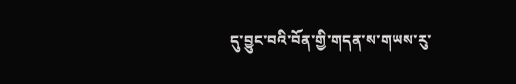དུ་བྱུང་བའི་བོན་གྱི་གདན་ས་གཡས་རུ་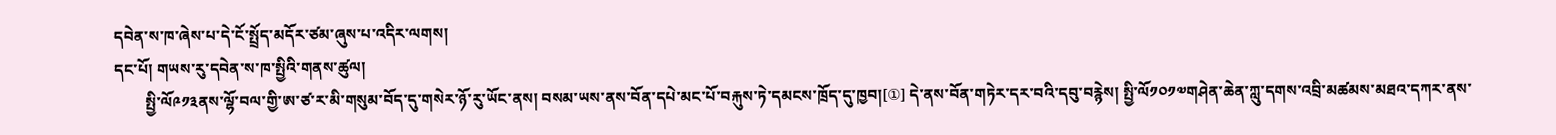དབེན་ས་ཁ་ཞེས་པ་དེ་ངོ་སྤྲོད་མདོར་ཙམ་ཞུས་པ་འདིར་ལགས།
དང་པོ། གཡས་རུ་དབེན་ས་ཁ་སྤྱིའི་གནས་ཚུལ།
        སྤྱི་ལོ༩༡༣ནས་ལྷོ་བལ་གྱི་ཨ་ཙ་ར་མི་གསུམ་བོད་དུ་གསེར་ཉོ་རུ་ཡོང་ནས། བསམ་ཡས་ནས་བོན་དཔེ་མང་པོ་བརྐུས་ཏེ་དམངས་ཁྲོད་དུ་ཁྱབ།[①] དེ་ནས་བོན་གཏེར་དར་བའི་དབུ་བརྙེས། སྤྱི་ལོ༡༠༡༧གཤེན་ཆེན་ཀླུ་དགས་འབྲི་མཚམས་མཐའ་དཀར་ནས་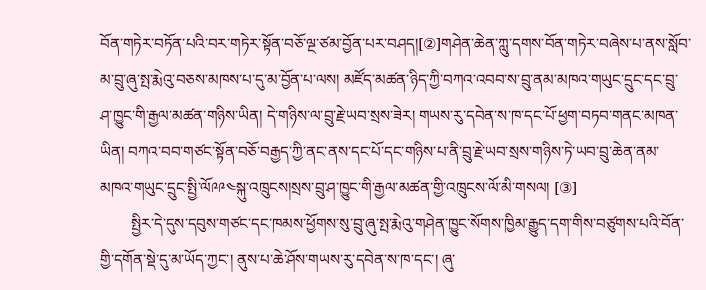བོན་གཏེར་བཏོན་པའི་བར་གཏེར་སྟོན་བཅོ་ལྔ་ཙམ་བྱོན་པར་བཤད།[②]གཤེན་ཆེན་ཀླུ་དགས་བོན་གཏེར་བཞེས་པ་ནས་སློབ་མ་བྲུ་ཞུ་སྤ་རྨེའུ་བཅས་མཁས་པ་དུ་མ་བྱོན་པ་ལས། མཛོད་མཚན་ཉིད་ཀྱི་བཀའ་འབབ་ས་བྲུ་ནམ་མཁའ་གཡུང་དྲུང་དང་བྲུ་ཤ་ཁྱུང་གི་རྒྱལ་མཚན་གཉིས་ཡིན། དེ་གཉིས་ལ་བྲུ་རྗེ་ཡབ་སྲས་ཟེར། གཡས་རུ་དབེན་ས་ཁ་དང་པོ་ཕྱག་བཏབ་གནང་མཁན་ཡིན། བཀའ་བབ་གཙང་སྟོན་བཅོ་བརྒྱད་ཀྱི་ནང་ནས་དང་པོ་དང་གཉིས་པ་ནི་བྲུ་རྗེ་ཡབ་སྲས་གཉིས་ཏེ་ཡབ་བྲུ་ཆེན་ནམ་མཁའ་གཡུང་དྲུང་སྤྱི་ལོ༩༩༤སྐུ་འཁྲུངས།སྲས་བྲུ་ཤ་ཁྱུང་གི་རྒྱལ་མཚན་གྱི་འཁྲུངས་ལོ་མི་གསལ། [③]
        སྤྱིར་དེ་དུས་དབུས་གཙང་དང་ཁམས་ཕྱོགས་སུ་བྲུ་ཞུ་སྤ་རྨེའུ་གཤེན་ཁྱུང་སོགས་ཁྱིམ་རྒྱུད་དག་གིས་བཙུགས་པའི་བོན་གྱི་དགོན་སྡེ་དུ་མ་ཡོད་ཀྱང་། ནུས་པ་ཆེ་ཤོས་གཡས་རུ་དབེན་ས་ཁ་དང་། ཞུ་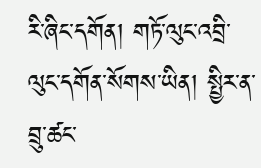རི་ཞིང་དགོན། གཏོ་ལུང་འབྲི་ལུང་དགོན་སོགས་ཡིན། སྤྱིར་ན་བྲུ་ཚང་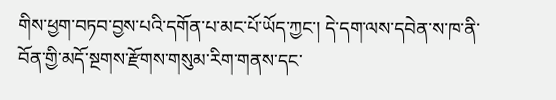གིས་ཕྱག་བཏབ་བྱས་པའི་དགོན་པ་མང་པོ་ཡོད་ཀྱང་། དེ་དག་ལས་དབེན་ས་ཁ་ནི་བོན་གྱི་མདོ་སྔགས་རྫོགས་གསུམ་རིག་གནས་དང་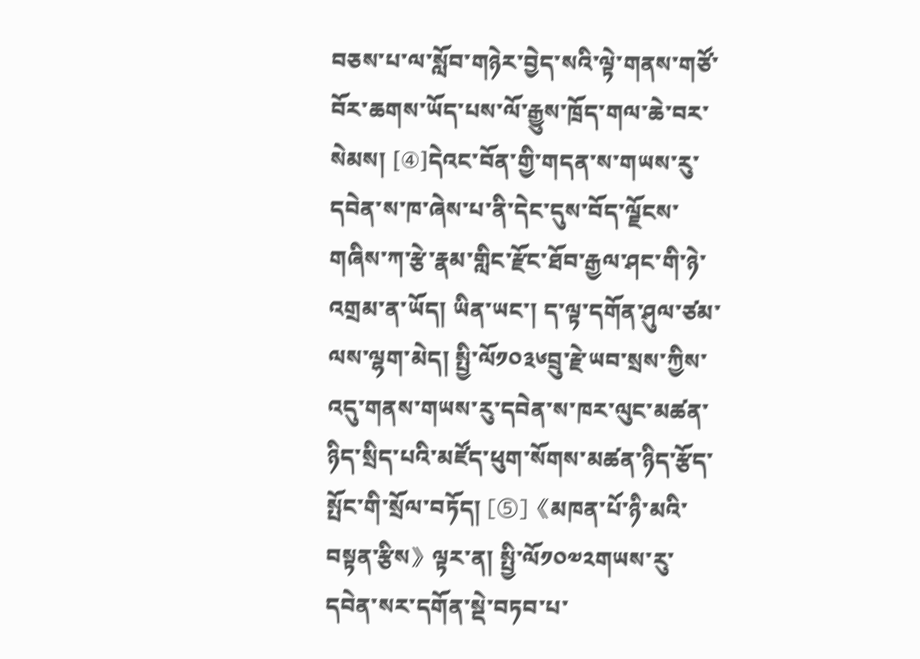བཅས་པ་ལ་སློབ་གཉེར་བྱེད་སའི་ལྟེ་གནས་གཙོ་བོར་ཆགས་ཡོད་པས་ལོ་རྒྱུས་ཁྲོད་གལ་ཆེ་བར་སེམས། [④]དེའང་བོན་གྱི་གདན་ས་གཡས་རུ་དབེན་ས་ཁ་ཞེས་པ་ནི་དེང་དུས་བོད་ལྗོངས་གཞིས་ཀ་རྩེ་རྣམ་གླིང་རྫོང་ཐོབ་རྒྱལ་ཤང་གི་ཉེ་འགྲམ་ན་ཡོད། ཡིན་ཡང་། ད་ལྟ་དགོན་ཤུལ་ཙམ་ལས་ལྷག་མེད། སྤྱི་ལོ༡༠༣༦བྲུ་རྗེ་ཡབ་སྲས་ཀྱིས་འདུ་གནས་གཡས་རུ་དབེན་ས་ཁར་ལུང་མཚན་ཉིད་སྲིད་པའི་མཛོད་ཕུག་སོགས་མཚན་ཉིད་རྩོད་སྤོང་གི་སྲོལ་བཏོད། [⑤]《མཁན་པོ་ཉི་མའི་བསྟན་རྩིས》ལྟར་ན། སྤྱི་ལོ༡༠༧༢གཡས་རུ་དབེན་སར་དགོན་སྡེ་བཏབ་པ་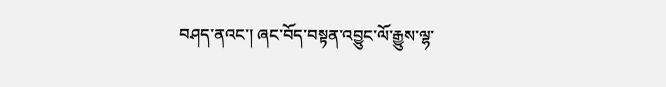བཤད་ནའང་། ཞང་བོད་བསྟན་འབྱུང་ལོ་རྒྱུས་ལྷ་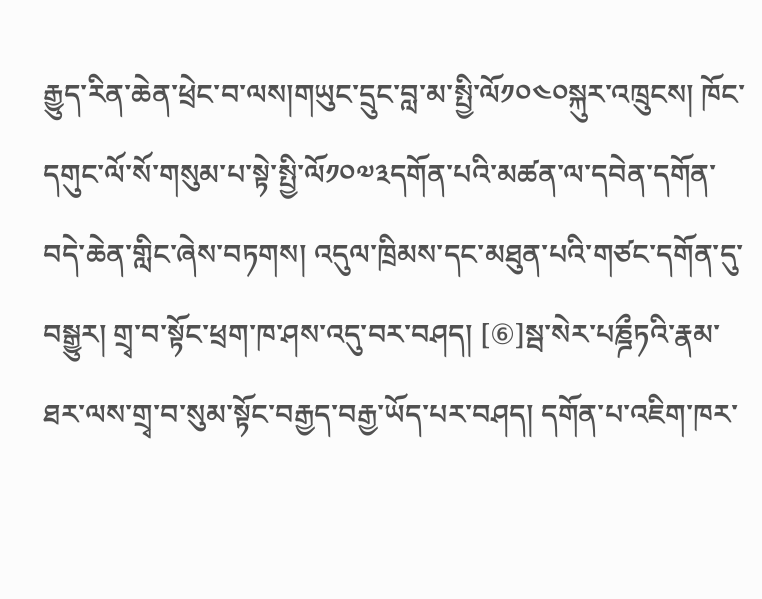རྒྱུད་རིན་ཆེན་ཕྲེང་བ་ལས།གཡུང་དྲུང་བླ་མ་སྤྱི་ལོ༡༠༤༠སྐུར་འཁྲུངས། ཁོང་དགུང་ལོ་སོ་གསུམ་པ་སྟེ་སྤྱི་ལོ༡༠༧༣དགོན་པའི་མཚན་ལ་དབེན་དགོན་བདེ་ཆེན་གླིང་ཞེས་བཏགས། འདུལ་ཁྲིམས་དང་མཐུན་པའི་གཙང་དགོན་དུ་བསྒྱུར། གྲྭ་བ་སྟོང་ཕྲག་ཁ་ཤས་འདུ་བར་བཤད། [⑥]སྦ་སེར་པཎྜྀཏའི་རྣམ་ཐར་ལས་གྲྭ་བ་སུམ་སྟོང་བརྒྱད་བརྒྱ་ཡོད་པར་བཤད། དགོན་པ་འཇིག་ཁར་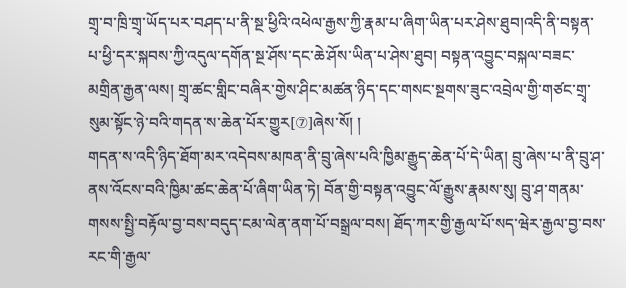གྲྭ་བ་ཁྲི་གྲྭ་ཡོད་པར་བཤད་པ་ནི་སྔ་ཕྱིའི་འཕེལ་རྒྱས་ཀྱི་རྣམ་པ་ཞིག་ཡིན་པར་ཤེས་ཐུབ།འདི་ནི་བསྟན་པ་ཕྱི་དར་སྐབས་ཀྱི་འདུལ་དགོན་སྔ་ཤོས་དང་ཆེ་ཤོས་ཡིན་པ་ཤེས་ཐུབ། བསྟན་འབྱུང་བསྐལ་བཟང་མགྲིན་རྒྱན་ལས། གྲྭ་ཚང་གླིང་བཞིར་གྱེས་ཤིང་མཚན་ཉིད་དང་གསང་སྔགས་ཟུང་འབྲེལ་གྱི་གཙང་གྲྭ་སུམ་སྟོང་ཉེ་བའི་གདན་ས་ཆེན་པོར་གྱུར[⑦]ཞེས་སོ། །
གདན་ས་འདི་ཉིད་ཐོག་མར་འདེབས་མཁན་ནི་བྲུ་ཞེས་པའི་ཁྱིམ་རྒྱུད་ཆེན་པོ་དེ་ཡིན། བྲུ་ཞེས་པ་ནི་བྲུ་ཤ་ནས་འོངས་བའི་ཁྱིམ་ཚང་ཆེན་པོ་ཞིག་ཡིན་ཏེ། བོན་གྱི་བསྟན་འབྱུང་ལོ་རྒྱུས་རྣམས་སུ། བྲུ་ཤ་གནམ་གསས་སྤྱི་བརྟོལ་བྱ་བས་བདུད་ངམ་ལེན་ནག་པོ་བསྒྲལ་བས། ཐོད་ཀར་གྱི་རྒྱལ་པོ་སད་ཝེར་རྒྱལ་བྱ་བས་རང་གི་རྒྱལ་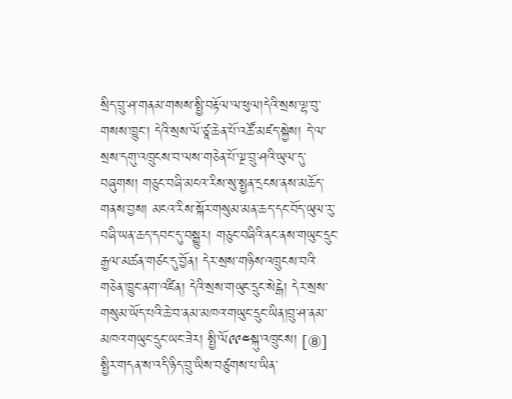སྲིད་བྲུ་ཤ་གནམ་གསས་སྤྱི་བརྟོལ་ལ་ཕུལ།དེའི་སྲས་ལྷ་བུ་གསས་ཁྱུང་། དེའི་སྲས་ལོ་ཙཱ་ཆེན་པོ་འཚོ་མཛད་སྐྱེས། དེ་ལ་སྲས་དགུ་འཁྲུངས་བ་ལས་གཅེན་པོ་ལྔ་བྲུ་ཤའི་ཡུལ་དུ་བཞུགས། གཅུང་བཞི་མངའ་རིས་སུ་སྤྱན་དྲངས་ནས་མཆོད་གནས་བྱས། མངའ་རིས་སྐོར་གསུམ་མན་ཆད་དང་བོད་ཡུལ་རུ་བཞི་ཡན་ཆད་དབང་དུ་བསྒྱུར། གཅུང་བཞིའི་ནང་ནས་གཡུང་དྲུང་རྒྱལ་མཚན་གཙང་དུ་བྱོན། དེར་སྲས་གཉིས་འཁྲུངས་བའི་གཅེན་ཁྱུང་ནག་འཛིན། དེའི་སྲས་གཡུང་དྲུང་སེངྒེ། དེར་སྲས་གསུམ་ཡོད་པའི་ཆེ་བ་ནམ་མཁའ་གཡུང་དྲུང་ཡིན།བྲུ་ཤ་ནམ་མཁའ་གཡུང་དྲུང་ཡང་ཟེར། སྤྱི་ལོ༩༩༤སྐུ་འཁྲུངས། [⑧]
སྤྱིར་གདན་ས་འདི་ཉིད་བྲུ་ཡིས་བཙུགས་པ་ཡིན་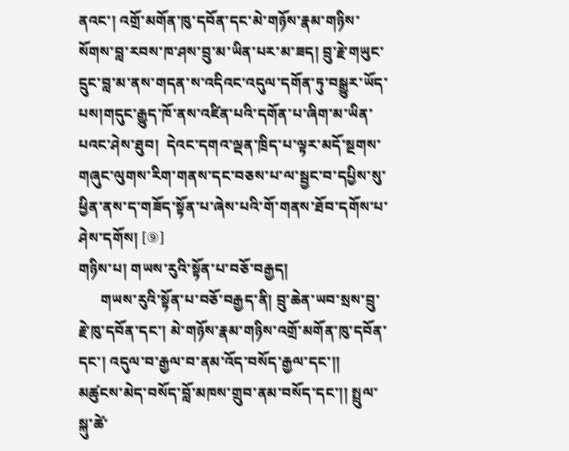ནའང་། འགྲོ་མགོན་ཁུ་དབོན་དང་མེ་གཉོས་རྣམ་གཉིས་སོགས་བླ་རབས་ཁ་ཤས་བྲུ་མ་ཡིན་པར་མ་ཟད། བྲུ་རྗེ་གཡུང་དྲུང་བླ་མ་ནས་གདན་ས་འདིའང་འདུལ་དགོན་ཏུ་བསྒྱུར་ཡོད་པས།གདུང་རྒྱུད་ཁོ་ནས་འཛིན་པའི་དགོན་པ་ཞིག་མ་ཡིན་པའང་ཤེས་ཐུབ།  དེའང་དགའ་ལྡན་ཁྲིད་པ་ལྟར་མདོ་སྔགས་གཞུང་ལུགས་རིག་གནས་དང་བཅས་པ་ལ་སྦྱང་བ་དཔྱིས་སུ་ཕྱིན་ནས་ད་གཟོད་སྟོན་པ་ཞེས་པའི་གོ་གནས་ཐོབ་དགོས་པ་ཤེས་དགོས། [⑨]
གཉིས་པ། གཡས་རུའི་སྟོན་པ་བཅོ་བརྒྱད།
      གཡས་རུའི་སྟོན་པ་བཅོ་བརྒྱད་ནི། བྲུ་ཆེན་ཡབ་སྲས་བྲུ་རྗེ་ཁུ་དབོན་དང་། མེ་གཉོས་རྣམ་གཉིས་འགྲོ་མགོན་ཁུ་དབོན་དང་། འདུལ་བ་རྒྱལ་བ་ནམ་འོད་བསོད་རྒྱལ་དང་།། མཚུངས་མེད་བསོད་བློ་མཁས་གྲུབ་ནམ་བསོད་དང་།། སྤྲུལ་སྐུ་ཚེ་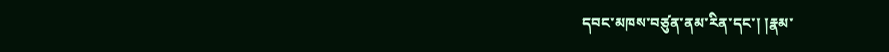དབང་མཁས་བཙུན་ནམ་རིན་དང་། །རྣམ་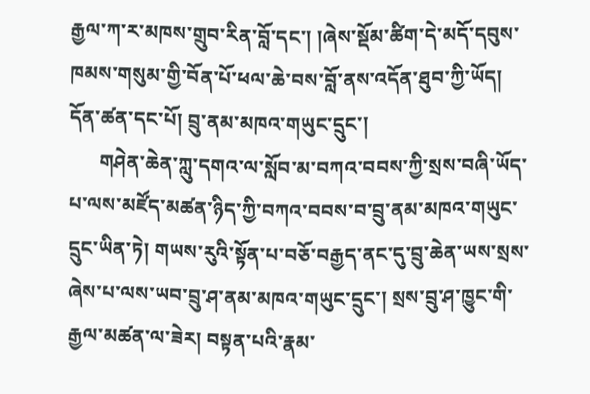རྒྱལ་ཀ་ར་མཁས་གྲུབ་རིན་བློ་དང་། །ཞེས་སྡོམ་ཚིག་དེ་མདོ་དབུས་ཁམས་གསུམ་གྱི་བོན་པོ་ཕལ་ཆེ་བས་བློ་ནས་འདོན་ཐུབ་ཀྱི་ཡོད།
དོན་ཚན་དང་པོ། བྲུ་ནམ་མཁའ་གཡུང་དྲུང་།
      གཤེན་ཆེན་ཀླུ་དགའ་ལ་སློབ་མ་བཀའ་བབས་ཀྱི་སྲས་བཞི་ཡོད་པ་ལས་མཛོད་མཚན་ཉིད་ཀྱི་བཀའ་བབས་བ་བྲུ་ནམ་མཁའ་གཡུང་དྲུང་ཡིན་ཏེ། གཡས་རུའི་སྟོན་པ་བཅོ་བརྒྱད་ནང་དུ་བྲུ་ཆེན་ཡས་སྲས་ཞེས་པ་ལས་ཡབ་བྲུ་ཤ་ནམ་མཁའ་གཡུང་དྲུང་། སྲས་བྲུ་ཤ་ཁྱུང་གི་རྒྱལ་མཚན་ལ་ཟེར། བསྟན་པའི་རྣམ་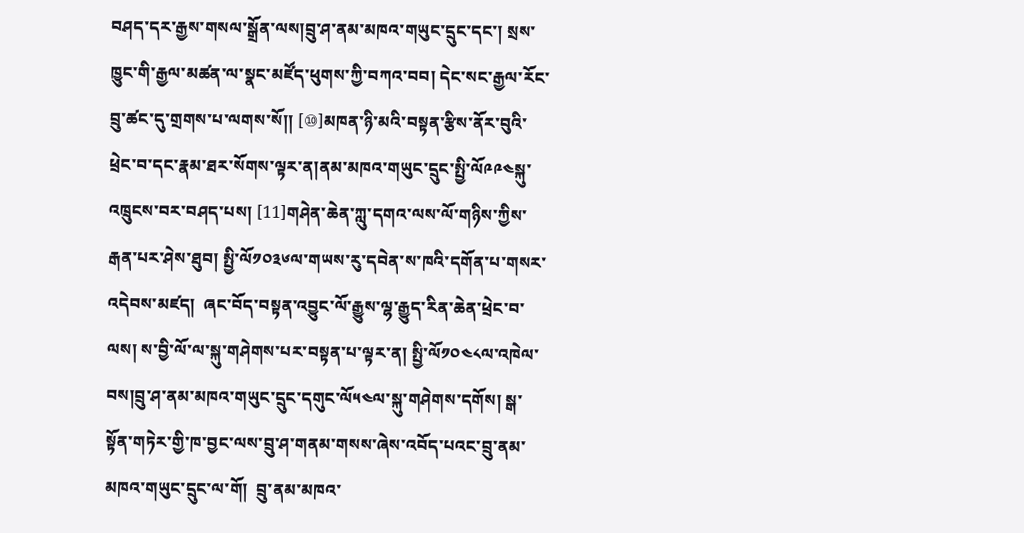བཤད་དར་རྒྱས་གསལ་སྒྲོན་ལས།བྲུ་ཤ་ནམ་མཁའ་གཡུང་དྲུང་དང་། སྲས་ཁྱུང་གི་རྒྱལ་མཚན་ལ་སྣང་མཛོད་ཕུགས་ཀྱི་བཀའ་བབ། དེང་སང་རྒྱལ་རོང་བྲུ་ཚང་དུ་གྲགས་པ་ལགས་སོ།། [⑩]མཁན་ཉི་མའི་བསྟན་རྩིས་ནོར་བུའི་ཕྲེང་བ་དང་རྣམ་ཐར་སོགས་ལྟར་ན།ནམ་མཁའ་གཡུང་དྲུང་སྤྱི་ལོ༩༩༤སྐུ་འཁྲུངས་བར་བཤད་པས། [11]གཤེན་ཆེན་ཀླུ་དགའ་ལས་ལོ་གཉིས་ཀྱིས་རྒན་པར་ཤེས་ཐུབ། སྤྱི་ལོ༡༠༣༦ལ་གཡས་རུ་དབེན་ས་ཁའི་དགོན་པ་གསར་འདེབས་མཛད།  ཞང་བོད་བསྟན་འབྱུང་ལོ་རྒྱུས་ལྷ་རྒྱུད་རིན་ཆེན་ཕྲེང་བ་ལས། ས་བྱི་ལོ་ལ་སྐུ་གཤེགས་པར་བསྟན་པ་ལྟར་ན། སྤྱི་ལོ༡༠༤༨ལ་འཁེལ་བས།བྲུ་ཤ་ནམ་མཁའ་གཡུང་དྲུང་དགུང་ལོ༥༤ལ་སྐུ་གཤེགས་དགོས། སྒ་སྟོན་གཏེར་གྱི་ཁ་བྱང་ལས་བྲུ་ཤ་གནམ་གསས་ཞེས་འབོད་པའང་བྲུ་ནམ་མཁའ་གཡུང་དྲུང་ལ་གོ།  བྲུ་ནམ་མཁའ་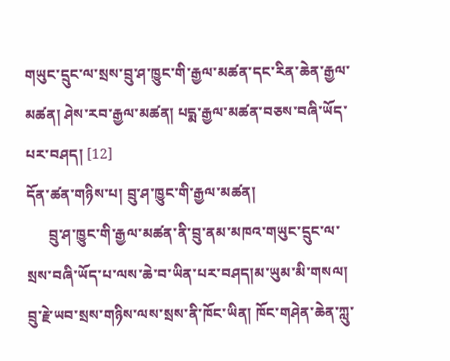གཡུང་དྲུང་ལ་སྲས་བྲུ་ཤ་ཁྱུང་གི་རྒྱལ་མཚན་དང་རིན་ཆེན་རྒྱལ་མཚན། ཤེས་རབ་རྒྱལ་མཚན། པདྨ་རྒྱལ་མཚན་བཅས་བཞི་ཡོད་པར་བཤད། [12]
དོན་ཚན་གཉིས་པ། བྲུ་ཤ་ཁྱུང་གི་རྒྱལ་མཚན།
      བྲུ་ཤ་ཁྱུང་གི་རྒྱལ་མཚན་ནི་བྲུ་ནམ་མཁའ་གཡུང་དྲུང་ལ་སྲས་བཞི་ཡོད་པ་ལས་ཆེ་བ་ཡིན་པར་བཤད།མ་ཡུམ་མི་གསལ། བྲུ་རྗེ་ཡབ་སྲས་གཉིས་ལས་སྲས་ནི་ཁོང་ཡིན། ཁོང་གཤེན་ཆེན་ཀླུ་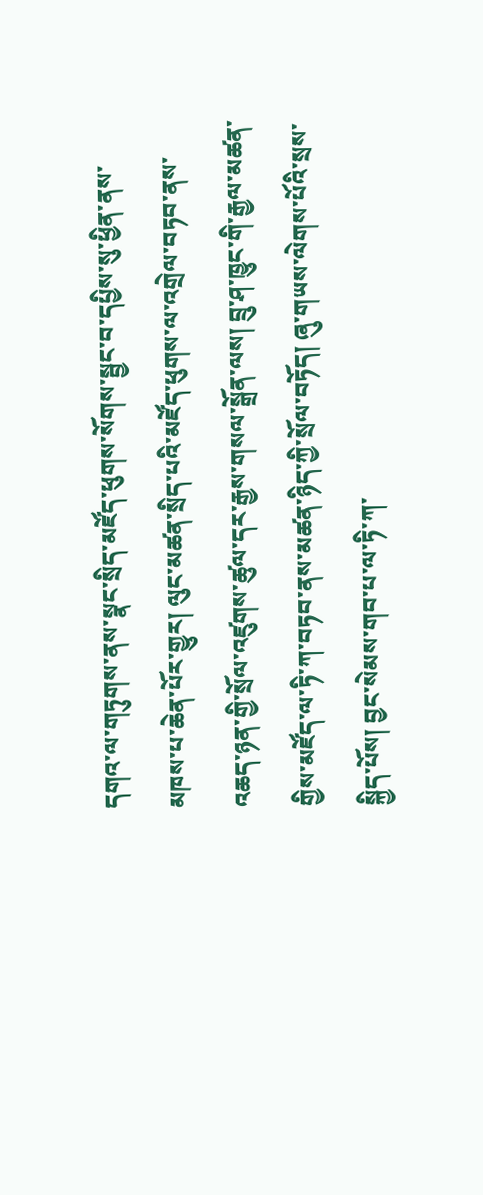དགའ་ལ་གཏུགས་ནས་སྣང་སྲིད་མཛོད་ཕུགས་སོགས་སྦྱང་བ་དཔྱིས་སུ་ཕྱིན་ནས་མཁས་པ་ཆེན་པོར་གྱུར། ལུང་མཚན་སྲིད་པའི་མཛོད་ཕུགས་ལ་འགྲེལ་བཏབ་ནས་འཆད་ཉན་གྱི་སྲོལ་འཛུགས་ཚུལ་དར་རྒྱས་གསལ་སྒྲོན་ལས། བྲུ་ཤ་ཁྱུང་གི་རྒྱལ་མཚན་གྱིས་མཛོད་ལ་ཏི་ཀ་བཏབ་ནས་མཚན་ཉིད་ཀྱི་སྲོལ་བཏོད། ཞུ་གཡས་ལེགས་པོའི་སྲས་སྐྱིད་པོས། བྱང་སེམས་གབ་པ་ལ་ཏི་ཀ་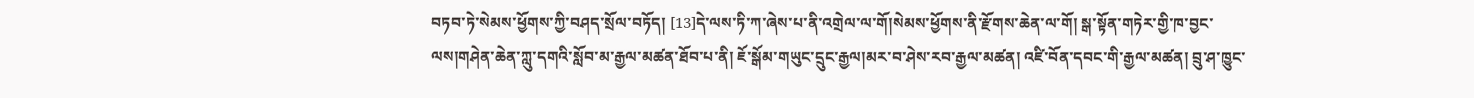བཏབ་ཏེ་སེམས་ཕྱོགས་ཀྱི་བཤད་སྲོལ་བཏོད། [13]དེ་ལས་ཏི་ཀ་ཞེས་པ་ནི་འགྲེལ་ལ་གོ།སེམས་ཕྱོགས་ནི་རྫོགས་ཆེན་ལ་གོ། སྒ་སྟོན་གཏེར་གྱི་ཁ་བྱང་ལས།གཤེན་ཆེན་ཀླུ་དགའི་སློབ་མ་རྒྱལ་མཚན་ཐོབ་པ་ནི། ཇོ་སྒོམ་གཡུང་དྲུང་རྒྱལ།མར་བ་ཤེས་རབ་རྒྱལ་མཚན། འཛི་བོན་དབང་གི་རྒྱལ་མཚན། བྲུ་ཤ་ཁྱུང་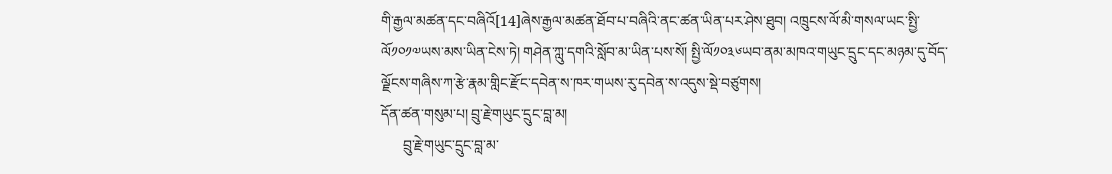གི་རྒྱལ་མཚན་དང་བཞིའོ[14]ཞེས་རྒྱལ་མཚན་ཐོབ་པ་བཞིའི་ནང་ཚན་ཡིན་པར་ཤེས་ཐུབ། འཁྲུངས་ལོ་མི་གསལ་ཡང་སྤྱི་ལོ༡༠༡༧ཡས་མས་ཡིན་ངེས་ཏེ། གཤེན་ཀླུ་དགའི་སློབ་མ་ཡིན་པས་སོ། སྤྱི་ལོ༡༠༣༦ཡབ་ནམ་མཁའ་གཡུང་དྲུང་དང་མཉམ་དུ་བོད་ལྗོངས་གཞིས་ཀ་རྩེ་རྣམ་གླིང་རྫོང་དབེན་ས་ཁར་གཡས་རུ་དབེན་ས་འདུས་སྡེ་བཙུགས།
དོན་ཚན་གསུམ་པ། བྲུ་རྗེ་གཡུང་དྲུང་བླ་མ།
      བྲུ་རྗེ་གཡུང་དྲུང་བླ་མ་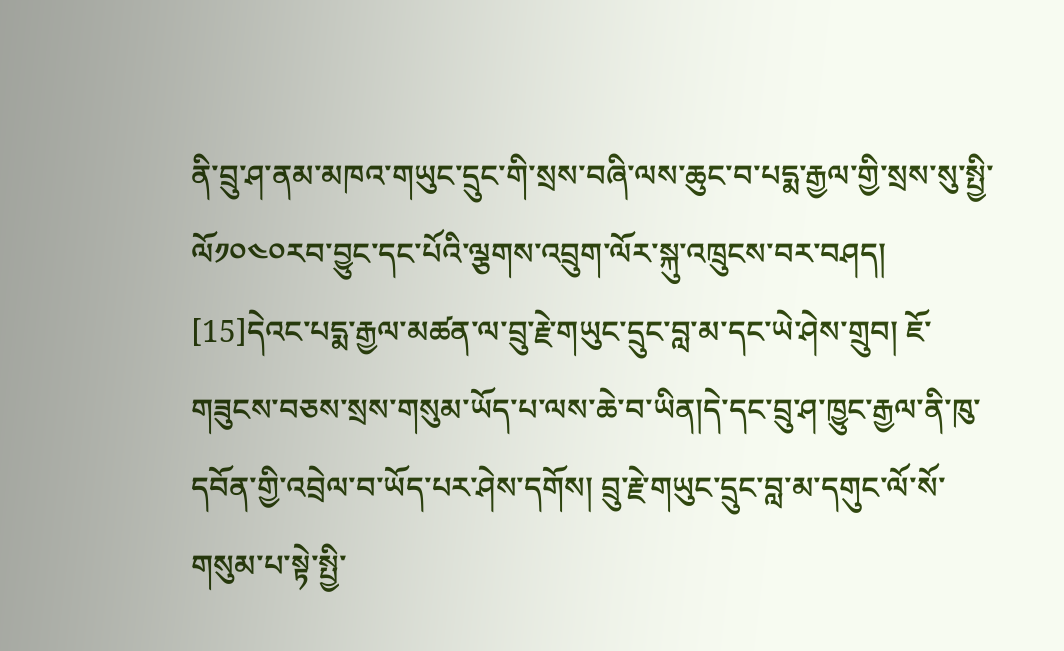ནི་བྲུ་ཤ་ནམ་མཁའ་གཡུང་དྲུང་གི་སྲས་བཞི་ལས་ཆུང་བ་པདྨ་རྒྱལ་གྱི་སྲས་སུ་སྤྱི་ལོ༡༠༤༠རབ་བྱུང་དང་པོའི་ལྕགས་འབྲུག་ལོར་སྐུ་འཁྲུངས་བར་བཤད། [15]དེའང་པདྨ་རྒྱལ་མཚན་ལ་བྲུ་རྗེ་གཡུང་དྲུང་བླ་མ་དང་ཡེ་ཤེས་གྲུབ། ཇོ་གཟུངས་བཅས་སྲས་གསུམ་ཡོད་པ་ལས་ཆེ་བ་ཡིན།དེ་དང་བྲུ་ཤ་ཁྱུང་རྒྱལ་ནི་ཁུ་དབོན་གྱི་འབྲེལ་བ་ཡོད་པར་ཤེས་དགོས། བྲུ་རྗེ་གཡུང་དྲུང་བླ་མ་དགུང་ལོ་སོ་གསུམ་པ་སྟེ་སྤྱི་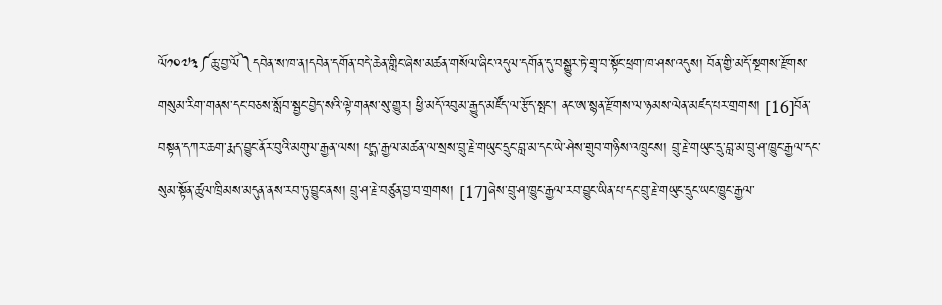ལོ༡༠༧༣༼ཆུ་བྱ་ལོ༽དབེན་ས་ཁ་ན།དབེན་དགོན་བདེ་ཆེན་གླིང་ཞེས་མཚན་གསོལ་ཞིང་འདུལ་དགོན་དུ་བསྒྱུར་ཏེ་གྲྭ་བ་སྟོང་ཕྲག་ཁ་ཤས་འདུས། བོན་གྱི་མདོ་སྔགས་རྫོགས་གསུམ་རིག་གནས་དང་བཅས་སློབ་སྦྱང་བྱེད་སའི་ལྟེ་གནས་སུ་གྱུར། ཕྱི་མདོ་འབུམ་རྒྱུད་མཛོད་ལ་རྩོད་སྤང་། ནང་ཨ་སྙན་རྫོགས་ལ་ཉམས་ལེན་མཛད་པར་གྲགས། [16]བོན་བསྟན་དཀར་ཆག་རྨད་བྱུང་ནོར་བུའི་མགུལ་རྒྱན་ལས། པདྨ་རྒྱལ་མཚན་ལ་སྲས་བྲུ་རྗེ་གཡུང་དྲུང་བླ་མ་དང་ཡེ་ཤེས་གྲུབ་གཉིས་འཁྲུངས། བྲུ་རྗེ་གཡུང་དྲུ་བླ་མ་བྲུ་ཤ་ཁྱུང་རྒྱལ་དང་སུམ་སྟོན་ཚུལ་ཁྲིམས་མདུན་ནས་རབ་ཏུ་བྱུང་ནས། བྲུ་ཤ་རྗེ་བཙུན་བྱ་བ་གྲགས། [17]ཞེས་བྲུ་ཤ་ཁྱུང་རྒྱལ་རབ་བྱུང་ཡིན་པ་དང་བྲུ་རྗེ་གཡུང་དྲུང་ཡང་ཁྱུང་རྒྱལ་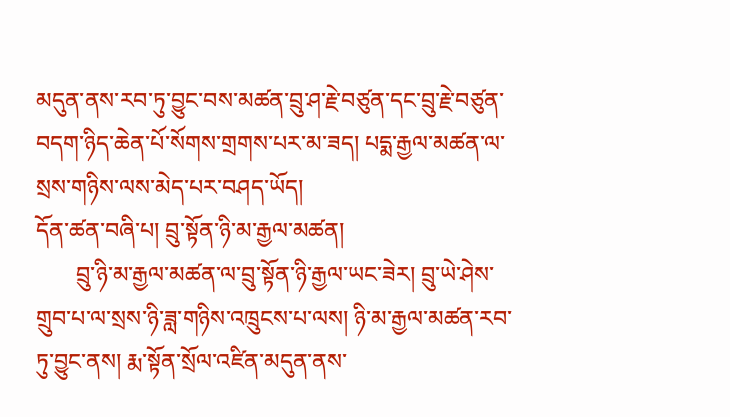མདུན་ནས་རབ་ཏུ་བྱུང་བས་མཚན་བྲུ་ཤ་རྗེ་བཙུན་དང་བྲུ་རྗེ་བཙུན་བདག་ཉིད་ཆེན་པོ་སོགས་གྲགས་པར་མ་ཟད། པདྨ་རྒྱལ་མཚན་ལ་སྲས་གཉིས་ལས་མེད་པར་བཤད་ཡོད།
དོན་ཚན་བཞི་པ། བྲུ་སྟོན་ཉི་མ་རྒྱལ་མཚན།
       བྲུ་ཉི་མ་རྒྱལ་མཚན་ལ་བྲུ་སྟོན་ཉི་རྒྱལ་ཡང་ཟེར། བྲུ་ཡེ་ཤེས་གྲུབ་པ་ལ་སྲས་ཉི་ཟླ་གཉིས་འཁྲུངས་པ་ལས། ཉི་མ་རྒྱལ་མཚན་རབ་ཏུ་བྱུང་ནས། རྨ་སྟོན་སྲོལ་འཛིན་མདུན་ནས་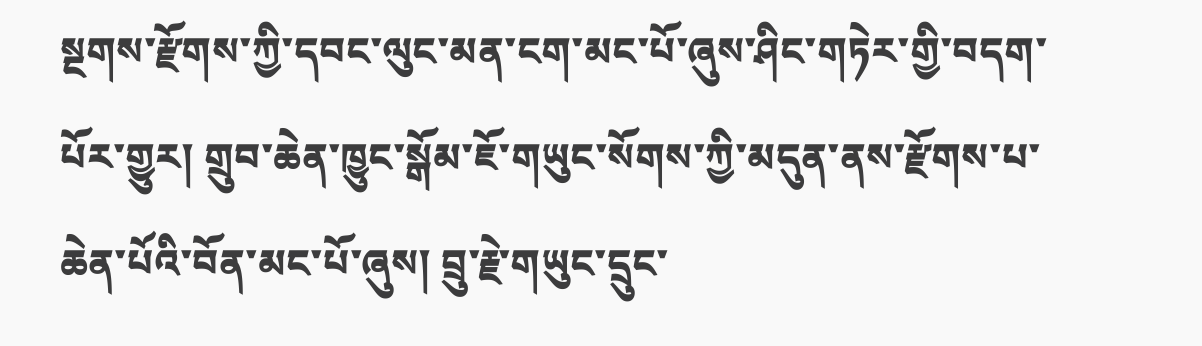སྔགས་རྫོགས་ཀྱི་དབང་ལུང་མན་ངག་མང་པོ་ཞུས་ཤིང་གཏེར་གྱི་བདག་པོར་གྱུར། གྲུབ་ཆེན་ཁྱུང་སྒོམ་ཇོ་གཡུང་སོགས་ཀྱི་མདུན་ནས་རྫོགས་པ་ཆེན་པོའི་བོན་མང་པོ་ཞུས། བྲུ་རྗེ་གཡུང་དྲུང་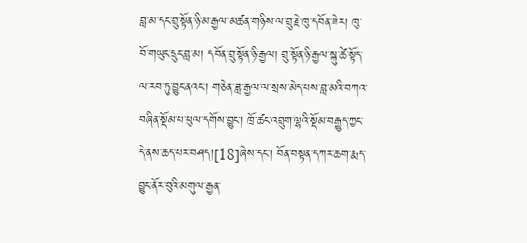བླ་མ་དང་བྲུ་སྟོན་ཉི་མ་རྒྱལ་མཚན་གཉིས་ལ་བྲུ་རྗེ་ཁུ་དབོན་ཟེར། ཁུ་བོ་གཡུང་དྲུང་བླ་མ། དབོན་བྲུ་སྟོན་ཉི་རྒྱལ། བྲུ་སྟོན་ཉི་རྒྱལ་སྐུ་ཚེ་སྟོད་ལ་རབ་ཏུ་བྱུང་ནའང་། གཅེན་ཟླ་རྒྱལ་ལ་སྲས་མེད་པས་བླ་མའི་བཀའ་བཞིན་སྡོམ་པ་ཕུལ་དགོས་བྱུང་། ཁྲོ་ཚང་འབྲུག་ལྷའི་སྡོམ་བརྒྱུད་ཀྱང་དེ་ནས་ཆད་པར་བཤད།[18]ཞེས་དང་། བོན་བསྟན་དཀར་ཆག་རྨད་བྱུང་ནོར་བུའི་མགུལ་རྒྱན་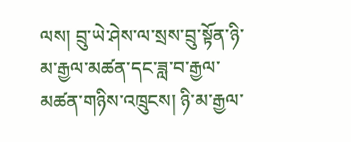ལས། བྲུ་ཡེ་ཤེས་ལ་སྲས་བྲུ་སྟོན་ཉི་མ་རྒྱལ་མཚན་དང་ཟླ་བ་རྒྱལ་མཚན་གཉིས་འཁྲུངས། ཉི་མ་རྒྱལ་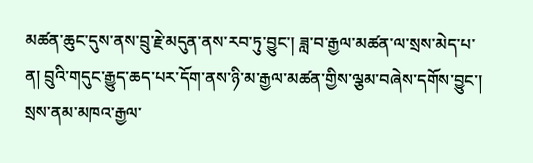མཚན་ཆུང་དུས་ནས་བྲུ་རྗེ་མདུན་ནས་རབ་ཏུ་བྱུང་། ཟླ་བ་རྒྱལ་མཚན་ལ་སྲས་མེད་པ་ན། བྲུའི་གདུང་རྒྱུད་ཆད་པར་དོག་ནས་ཉི་མ་རྒྱལ་མཚན་གྱིས་ལྕམ་བཞེས་དགོས་བྱུང་། སྲས་ནམ་མཁའ་རྒྱལ་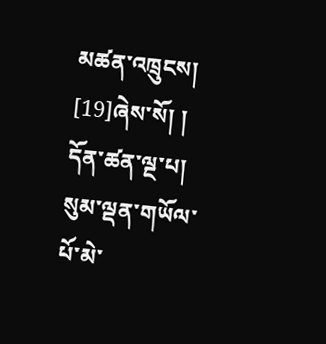མཚན་འཁྲུངས། [19]ཞེས་སོ། །
དོན་ཚན་ལྔ་པ། སུམ་ལྡན་གཡོལ་པོ་མེ་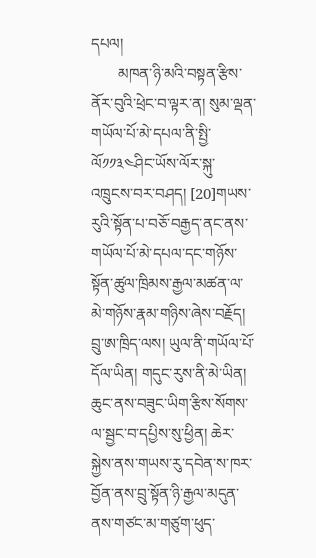དཔལ།
       མཁན་ཉི་མའི་བསྟན་རྩིས་ནོར་བུའི་ཕྲེང་བ་ལྟར་ན། སུམ་ལྡན་གཡོལ་པོ་མེ་དཔལ་ནི་སྤྱི་ལོ༡༡༣༤ཤིང་ཡོས་ལོར་སྐུ་འཁྲུངས་བར་བཤད། [20]གཡས་རུའི་སྟོན་པ་བཅོ་བརྒྱད་ནང་ནས་གཡོལ་པོ་མེ་དཔལ་དང་གཉོས་སྟོན་ཚུལ་ཁྲིམས་རྒྱལ་མཚན་ལ་མེ་གཉོས་རྣམ་གཉིས་ཞེས་བརྗོད། བྲུ་ཨ་ཁྲིད་ལས། ཡུལ་ནི་གཡོལ་པོ་དོལ་ཡིན། གདུང་རུས་ནི་མེ་ཡིན། ཆུང་ནས་བཟུང་ཡིག་རྩིས་སོགས་ལ་སྦྱང་བ་དཔྱིས་སུ་ཕྱིན། ཆེར་སྐྱེས་ནས་གཡས་རུ་དབེན་ས་ཁར་བྱོན་ནས་བྲུ་སྟོན་ཉི་རྒྱལ་མདུན་ནས་གཙང་མ་གཙུག་ཕུད་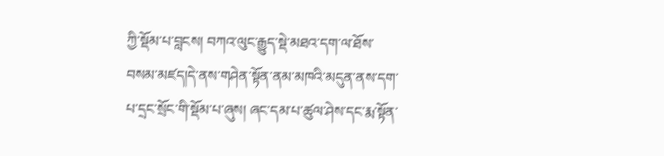ཀྱི་སྡོམ་པ་བླངས། བཀའ་ལུང་རྒྱུད་སྡེ་མཐའ་དག་ལ་ཐོས་བསམ་མཛད།དེ་ནས་གཤེན་སྟོན་ནམ་མཁའི་མདུན་ནས་དག་པ་དྲང་སྲོང་གི་སྡོམ་པ་ཞུས། ཞང་དམ་པ་ཚུལ་ཤེས་དང་རྨ་སྟོན་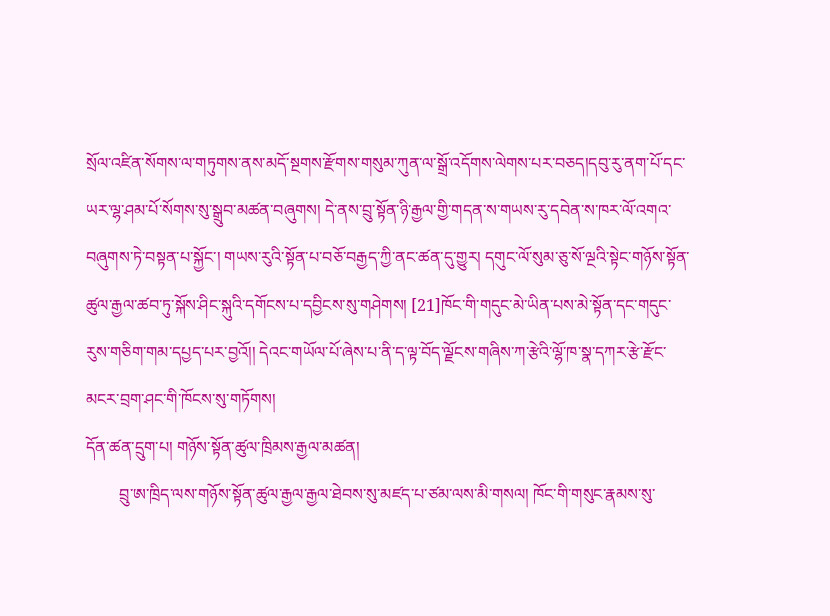སྲོལ་འཛིན་སོགས་ལ་གཏུགས་ནས་མདོ་སྔགས་རྫོགས་གསུམ་ཀུན་ལ་སྒྲོ་འདོགས་ལེགས་པར་བཅད།དབུ་རུ་ནག་པོ་དང་ཡར་ལྷ་ཤམ་པོ་སོགས་སུ་སྒྲུབ་མཚན་བཞུགས། དེ་ནས་བྲུ་སྟོན་ཉི་རྒྱལ་གྱི་གདན་ས་གཡས་རུ་དབེན་ས་ཁར་ལོ་འགའ་བཞུགས་ཏེ་བསྟན་པ་སྐྱོང་། གཡས་རུའི་སྟོན་པ་བཅོ་བརྒྱད་ཀྱི་ནང་ཚན་དུ་གྱུར། དགུང་ལོ་སུམ་ཅུ་སོ་ལྔའི་སྟེང་གཉོས་སྟོན་ཚུལ་རྒྱལ་ཚབ་ཏུ་སྐོས་ཤིང་སྐུའི་དགོངས་པ་དབྱིངས་སུ་གཤེགས། [21]ཁོང་གི་གདུང་མེ་ཡིན་པས་མེ་སྟོན་དང་གདུང་རུས་གཅིག་གམ་དཔྱད་པར་བྱའོ།། དེའང་གཡོལ་པོ་ཞེས་པ་ནི་ད་ལྟ་བོད་ལྗོངས་གཞིས་ཀ་རྩེའི་ལྷོ་ཁ་སྣ་དཀར་རྩེ་རྫོང་མངར་བྲག་ཤང་གི་ཁོངས་སུ་གཏོགས།
དོན་ཚན་དྲུག་པ། གཉོས་སྟོན་ཚུལ་ཁྲིམས་རྒྱལ་མཚན།
        བྲུ་ཨ་ཁྲིད་ལས་གཉོས་སྟོན་ཚུལ་རྒྱལ་རྒྱལ་ཐེབས་སུ་མཛད་པ་ཙམ་ལས་མི་གསལ། ཁོང་གི་གསུང་རྣམས་སུ་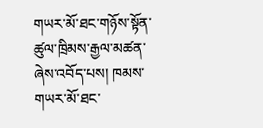གཡར་མོ་ཐང་གཉོས་སྟོན་ཚུལ་ཁྲིམས་རྒྱལ་མཚན་ཞེས་འབོད་པས། ཁམས་གཡར་མོ་ཐང་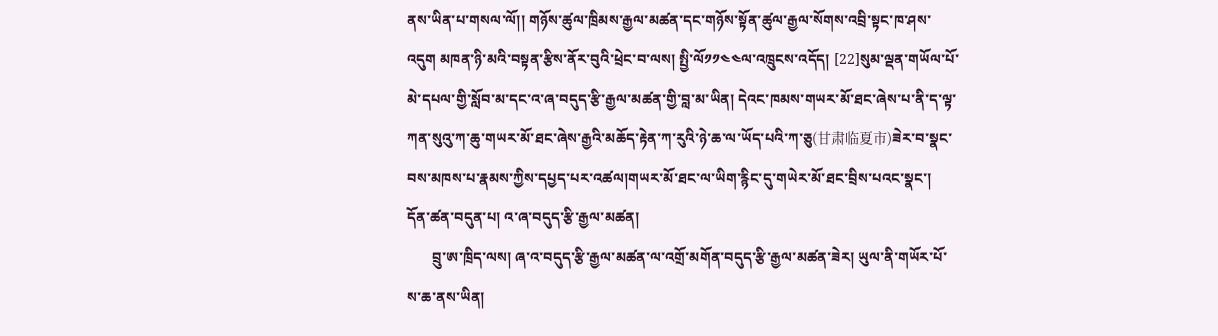ནས་ཡིན་པ་གསལ་ལོ།། གཉོས་ཚུལ་ཁྲིམས་རྒྱལ་མཚན་དང་གཉོས་སྟོན་ཚུལ་རྒྱལ་སོགས་འབྲི་སྟང་ཁ་ཤས་འདུག མཁན་ཉི་མའི་བསྟན་རྩིས་ནོར་བུའི་ཕྲེང་བ་ལས། སྤྱི་ལོ༡༡༤༤ལ་འཁྲུངས་འདོད། [22]སུམ་ལྡན་གཡོལ་པོ་མེ་དཔལ་གྱི་སློབ་མ་དང་འ་ཞ་བདུད་རྩི་རྒྱལ་མཚན་གྱི་བླ་མ་ཡིན། དེའང་ཁམས་གཡར་མོ་ཐང་ཞེས་པ་ནི་ད་ལྟ་ཀན་སུའུ་ཀ་ཆུ་གཡར་མོ་ཐང་ཞེས་རྒྱའི་མཆོད་རྟེན་ཀ་རུའི་ཉེ་ཆ་ལ་ཡོད་པའི་ཀ་ཅུ(甘肃临夏市)ཟེར་བ་སྣང་བས་མཁས་པ་རྣམས་ཀྱིས་དཔྱད་པར་འཚལ།གཡར་མོ་ཐང་ལ་ཡིག་རྙིང་དུ་གཡེར་མོ་ཐང་བྲིས་པའང་སྣང་།
དོན་ཚན་བདུན་པ། འ་ཞ་བདུད་རྩི་རྒྱལ་མཚན།
       བྲུ་ཨ་ཁྲིད་ལས། ཞ་འ་བདུད་རྩི་རྒྱལ་མཚན་ལ་འགྲོ་མགོན་བདུད་རྩི་རྒྱལ་མཚན་ཟེར། ཡུལ་ནི་གཡོར་པོ་ས་ཆ་ནས་ཡིན།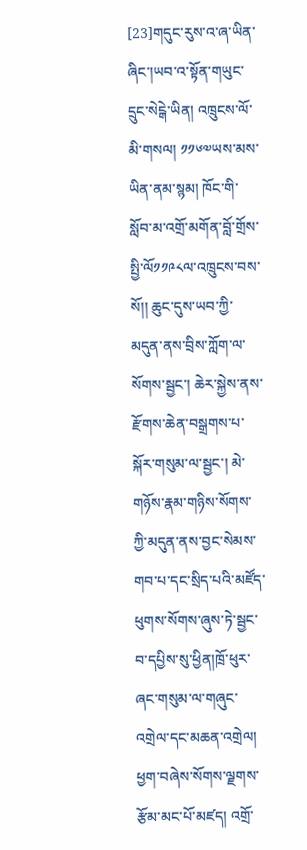[23]གདུང་རུས་འ་ཞ་ཡིན་ཞིང་།ཡབ་འ་སྟོན་གཡུང་དྲུང་སེངྒེ་ཡིན། འཁྲུངས་ལོ་མི་གསལ། ༡༡༦༧ཡས་མས་ཡིན་ནམ་སྙམ། ཁོང་གི་སློབ་མ་འགྲོ་མགོན་བློ་གྲོས་སྤྱི་ལོ༡༡༩༨ལ་འཁྲུངས་བས་སོ།། ཆུང་དུས་ཡབ་ཀྱི་མདུན་ནས་བྲིས་ཀློག་ལ་སོགས་སྦྱང་། ཆེར་སྐྱེས་ནས་རྫོགས་ཆེན་བསྒྲགས་པ་སྐོར་གསུམ་ལ་སྦྱང་། མེ་གཉོས་རྣམ་གཉིས་སོགས་ཀྱི་མདུན་ནས་བྱང་སེམས་གབ་པ་དང་སྲིད་པའི་མཛོད་ཕུགས་སོགས་ཞུས་ཏེ་སྦྱང་བ་དཔྱིས་སུ་ཕྱིན།ཁྲོ་ཕུར་ཞང་གསུམ་ལ་གཞུང་འགྲེལ་དང་མཆན་འགྲེལ། ཕྱག་བཞེས་སོགས་ལྗགས་རྩོམ་མང་པོ་མཛད། འགྲོ་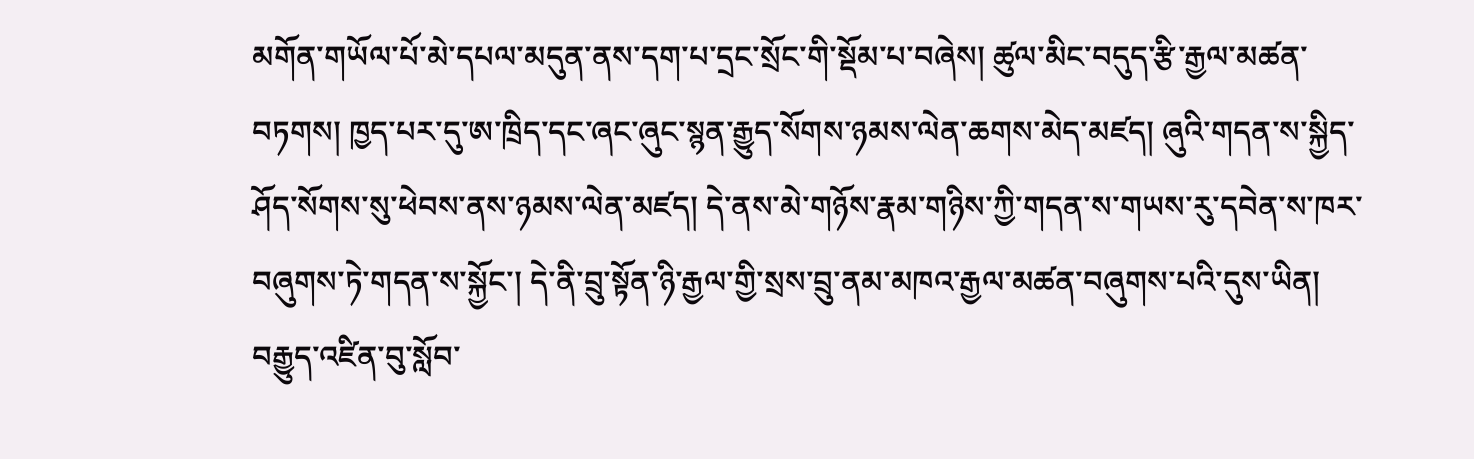མགོན་གཡོལ་པོ་མེ་དཔལ་མདུན་ནས་དག་པ་དྲང་སྲོང་གི་སྡོམ་པ་བཞེས། ཚུལ་མིང་བདུད་རྩི་རྒྱལ་མཚན་བཏགས། ཁྱད་པར་དུ་ཨ་ཁྲིད་དང་ཞང་ཞུང་སྙན་རྒྱུད་སོགས་ཉམས་ལེན་ཆགས་མེད་མཛད། ཞུའི་གདན་ས་སྐྱིད་ཤོད་སོགས་སུ་ཕེབས་ནས་ཉམས་ལེན་མཛད། དེ་ནས་མེ་གཉོས་རྣམ་གཉིས་ཀྱི་གདན་ས་གཡས་རུ་དབེན་ས་ཁར་བཞུགས་ཏེ་གདན་ས་སྐྱོང་། དེ་ནི་བྲུ་སྟོན་ཉི་རྒྱལ་གྱི་སྲས་བྲུ་ནམ་མཁའ་རྒྱལ་མཚན་བཞུགས་པའི་དུས་ཡིན། བརྒྱུད་འཛིན་བུ་སློབ་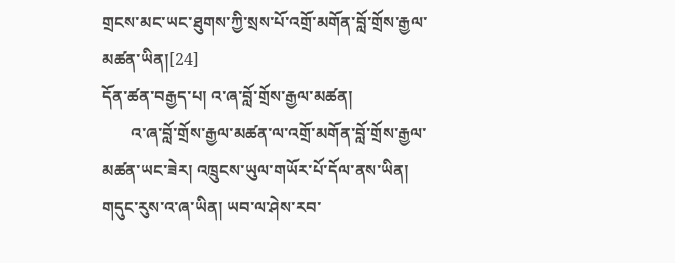གྲངས་མང་ཡང་ཐུགས་ཀྱི་སྲས་པོ་འགྲོ་མགོན་བློ་གྲོས་རྒྱལ་མཚན་ཡིན།[24]
དོན་ཚན་བརྒྱད་པ། འ་ཞ་བློ་གྲོས་རྒྱལ་མཚན།
       འ་ཞ་བློ་གྲོས་རྒྱལ་མཚན་ལ་འགྲོ་མགོན་བློ་གྲོས་རྒྱལ་མཚན་ཡང་ཟེར། འཁྲུངས་ཡུལ་གཡོར་པོ་དོལ་ནས་ཡིན། གདུང་རུས་འ་ཞ་ཡིན། ཡབ་ལ་ཤེས་རབ་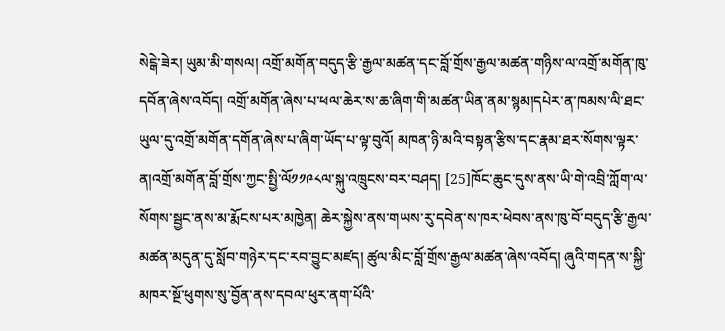སེངྒེ་ཟེར། ཡུམ་མི་གསལ། འགྲོ་མགོན་བདུད་རྩི་རྒྱལ་མཚན་དང་བློ་གྲོས་རྒྱལ་མཚན་གཉིས་ལ་འགྲོ་མགོན་ཁུ་དབོན་ཞེས་འབོད། འགྲོ་མགོན་ཞེས་པ་ཕལ་ཆེར་ས་ཆ་ཞིག་གི་མཚན་ཡིན་ནམ་སྙམ།དཔེར་ན་ཁམས་ལི་ཐང་ཡུལ་དུ་འགྲོ་མགོན་དགོན་ཞེས་པ་ཞིག་ཡོད་པ་ལྟ་བུའོ། མཁན་ཉི་མའི་བསྟན་རྩིས་དང་རྣམ་ཐར་སོགས་ལྟར་ན།འགྲོ་མགོན་བློ་གྲོས་ཀྱང་སྤྱི་ལོ༡༡༩༨ལ་སྐུ་འཁྲུངས་བར་བཤད། [25]ཁོང་ཆུང་དུས་ནས་ཡི་གེ་འབྲི་ཀློག་ལ་སོགས་སྦྱང་ནས་མ་རྨོངས་པར་མཁྱེན། ཆེར་སྐྱེས་ནས་གཡས་རུ་དབེན་ས་ཁར་ཕེབས་ནས་ཁུ་བོ་བདུད་རྩི་རྒྱལ་མཚན་མདུན་དུ་སློབ་གཉེར་དང་རབ་བྱུང་མཛད། ཚུལ་མིང་བློ་གྲོས་རྒྱལ་མཚན་ཞེས་འབོད། ཞུའི་གདན་ས་སྐྱི་མཁར་སྔོ་ཕུགས་སུ་བྱོན་ནས་དབལ་ཕུར་ནག་པོའི་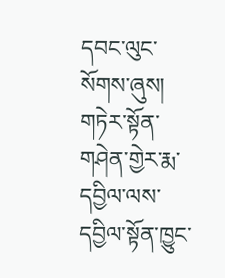དབང་ལུང་སོགས་ཞུས། གཏེར་སྟོན་གཤེན་གྱེར་རྨ་དབྱིལ་ལས་དབྱིལ་སྟོན་ཁྱུང་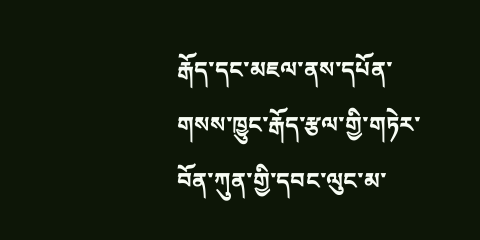རྒོད་དང་མཇལ་ནས་དཔོན་གསས་ཁྱུང་རྒོད་རྩལ་གྱི་གཏེར་བོན་ཀུན་གྱི་དབང་ལུང་མ་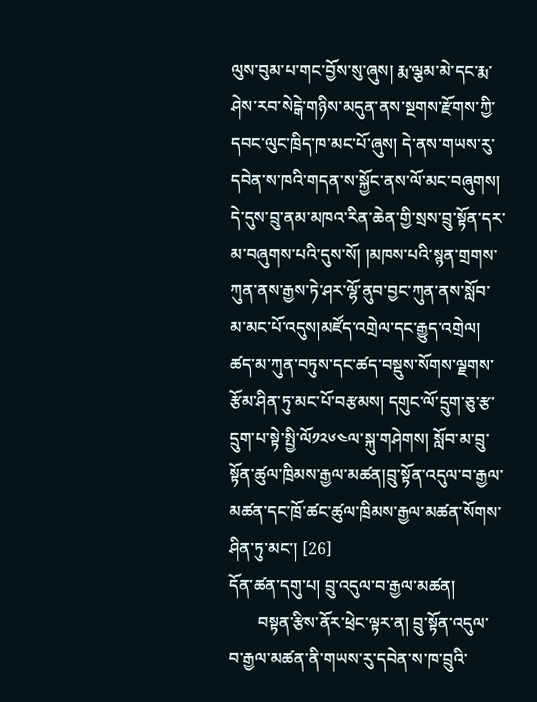ལུས་བུམ་པ་གང་བྱོས་སུ་ཞུས། རྨ་ལྕམ་མེ་དང་རྨ་ཤེས་རབ་སེངྒེ་གཉིས་མདུན་ནས་སྔགས་རྫོགས་ཀྱི་དབང་ལུང་ཁྲིད་ཁ་མང་པོ་ཞུས། དེ་ནས་གཡས་རུ་དབེན་ས་ཁའི་གདན་ས་སྐྱོང་ནས་ལོ་མང་བཞུགས། དེ་དུས་བྲུ་ནམ་མཁའ་རིན་ཆེན་གྱི་སྲས་བྲུ་སྟོན་དར་མ་བཞུགས་པའི་དུས་སོ། །མཁས་པའི་སྙན་གྲགས་ཀུན་ནས་རྒྱས་ཏེ་ཤར་ལྷོ་ནུབ་བྱང་ཀུན་ནས་སློབ་མ་མང་པོ་འདུས།མཛོད་འགྲེལ་དང་རྒྱུད་འགྲེལ། ཚད་མ་ཀུན་བཏུས་དང་ཚད་བསྡུས་སོགས་ལྗགས་རྩོམ་ཤིན་ཏུ་མང་པོ་བརྩམས། དགུང་ལོ་དྲུག་ཅུ་རྩ་དྲུག་པ་སྟེ་སྤྱི་ལོ༡༢༦༤ལ་སྐུ་གཤེགས། སློབ་མ་བྲུ་སྟོན་ཚུལ་ཁྲིམས་རྒྱལ་མཚན།བྲུ་སྟོན་འདུལ་བ་རྒྱལ་མཚན་དང་ཁྲོ་ཚང་ཚུལ་ཁྲིམས་རྒྱལ་མཚན་སོགས་ཤིན་ཏུ་མང་། [26]
དོན་ཚན་དགུ་པ། བྲུ་འདུལ་བ་རྒྱལ་མཚན།
       བསྟན་རྩིས་ནོར་ཕྲེང་ལྟར་ན། བྲུ་སྟོན་འདུལ་བ་རྒྱལ་མཚན་ནི་གཡས་རུ་དབེན་ས་ཁ་བྲུའི་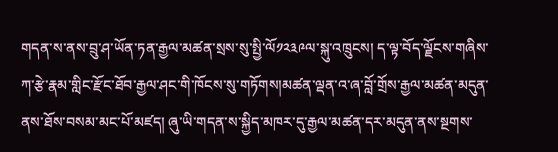གདན་ས་ནས་བྲུ་ཤ་ཡོན་ཏན་རྒྱལ་མཚན་སྲས་སུ་སྤྱི་ལོ༡༢༣༩ལ་སྐུ་འཁྲུངས། ད་ལྟ་བོད་ལྗོངས་གཞིས་ཀ་རྩེ་རྣམ་གླིང་རྫོང་ཐོབ་རྒྱལ་ཤང་གི་ཁོངས་སུ་གཏོགས།མཚན་ལྡན་འ་ཞ་བློ་གྲོས་རྒྱལ་མཚན་མདུན་ནས་ཐོས་བསམ་མང་པོ་མཛད། ཞུ་ཡི་གདན་ས་སྐྱིད་མཁར་དུ་རྒྱལ་མཚན་དར་མདུན་ནས་སྔགས་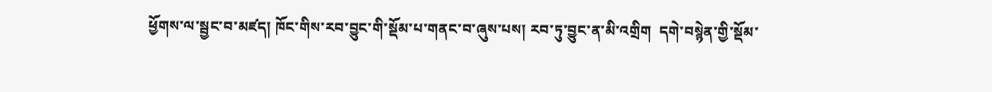ཕྱོགས་ལ་སྦྱང་བ་མཛད། ཁོང་གིས་རབ་བྱུང་གི་སྡོམ་པ་གནང་བ་ཞུས་པས། རབ་ཏུ་བྱུང་ན་མི་འགྲིག  དགེ་བསྙེན་གྱི་སྡོམ་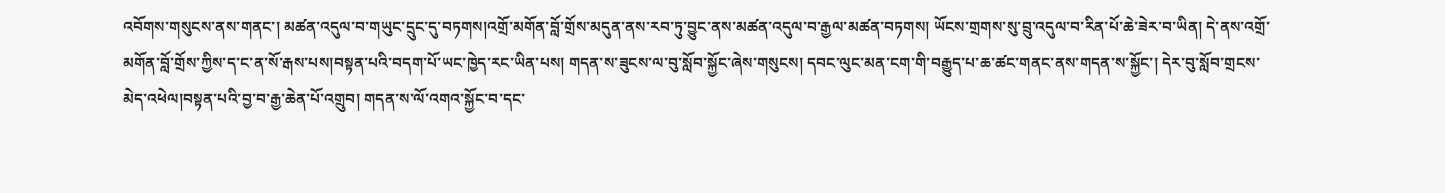འབོགས་གསུངས་ནས་གནང་། མཚན་འདུལ་བ་གཡུང་དྲུང་དུ་བཏགས།འགྲོ་མགོན་བློ་གྲོས་མདུན་ནས་རབ་ཏུ་བྱུང་ནས་མཚན་འདུལ་བ་རྒྱལ་མཚན་བཏགས། ཡོངས་གྲགས་སུ་བྲུ་འདུལ་བ་རིན་པོ་ཆེ་ཟེར་བ་ཡིན། དེ་ནས་འགྲོ་མགོན་བློ་གྲོས་ཀྱིས་ད་ང་ན་སོ་རྒས་པས།བསྟན་པའི་བདག་པོ་ཡང་ཁྱེད་རང་ཡིན་པས། གདན་ས་ཟུངས་ལ་བུ་སློབ་སྐྱོང་ཞེས་གསུངས། དབང་ལུང་མན་ངག་གི་བརྒྱུད་པ་ཆ་ཚང་གནང་ནས་གདན་ས་སྐྱོང་། དེར་བུ་སློབ་གྲངས་མེད་འཕེལ།བསྟན་པའི་བྱ་བ་རྒྱ་ཆེན་པོ་འགྲུབ། གདན་ས་ལོ་འགའ་སྐྱོང་བ་དང་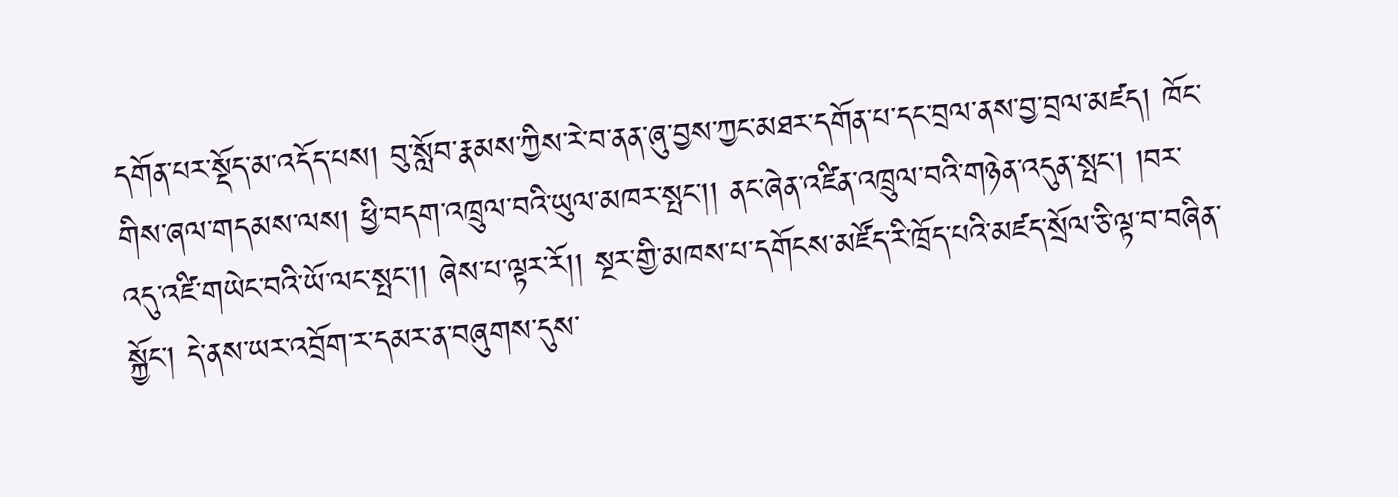དགོན་པར་སྡོད་མ་འདོད་པས། བུ་སློབ་རྣམས་ཀྱིས་རེ་བ་ནན་ཞུ་བྱས་ཀྱང་མཐར་དགོན་པ་དང་བྲལ་ནས་བྱ་བྲལ་མཛད། ཁོང་གིས་ཞལ་གདམས་ལས། ཕྱི་བདག་འཁྲུལ་བའི་ཡུལ་མཁར་སྤང་།། ནང་ཞེན་འཛིན་འཁྲུལ་བའི་གཉེན་འདུན་སྤང་། །བར་འདུ་འཛི་གཡེང་བའི་ཡོ་ལང་སྤང་།། ཞེས་པ་ལྟར་རོ།། སྔར་གྱི་མཁས་པ་དགོངས་མཛོད་རི་ཁྲོད་པའི་མཛད་སྲོལ་ཅི་ལྟ་བ་བཞིན་སྐྱོང་། དེ་ནས་ཡར་འབྲོག་ར་དམར་ན་བཞུགས་དུས་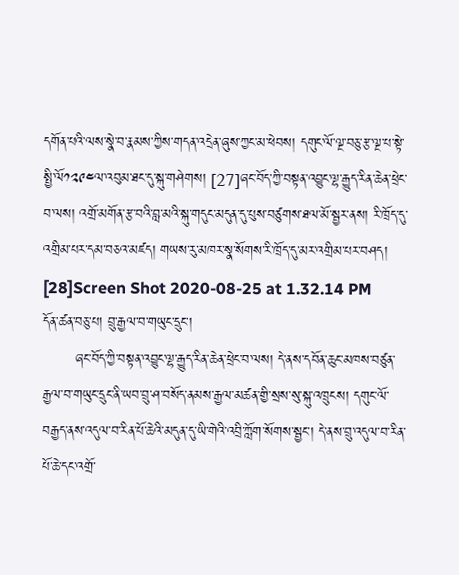དགོན་པའི་ལས་སྣེ་བ་རྣམས་ཀྱིས་གདན་འདྲེན་ཞུས་ཀྱང་མ་ཕེབས། དགུང་ལོ་ལྔ་བཅུ་རྩ་ལྔ་པ་སྟེ་སྤྱི་ལོ༡༢༩༤ལ་འབུམ་ཐང་དུ་སྐུ་གཤེགས། [27]ཞང་བོད་ཀྱི་བསྟན་འབྱུང་ལྷ་རྒྱུད་རིན་ཆེན་ཕྲེང་བ་ལས། འགྲོ་མགོན་རྩ་བའི་བླ་མའི་སྐུ་གདུང་མདུན་དུ་པུས་བཙུགས་ཐལ་མོ་སྦྱར་ནས། རི་ཁྲོད་དུ་འགྲིམ་པར་དམ་བཅའ་མཛད། གཡས་རུ་མཁར་སྣ་སོགས་རི་ཁྲོད་དུ་མར་འགྲིམ་པར་བཤད། [28]Screen Shot 2020-08-25 at 1.32.14 PM
དོན་ཚན་བཅུ་པ། བྲུ་རྒྱལ་བ་གཡུང་དྲུང་།
       ཞང་བོད་ཀྱི་བསྟན་འབྱུང་ལྷ་རྒྱུད་རིན་ཆེན་ཕྲེང་བ་ལས། དེ་ནས་དབོན་ཆུང་མཁས་བཙུན་རྒྱལ་བ་གཡུང་དྲུང་ནི་ཡབ་བྲུ་ཤ་བསོད་ནམས་རྒྱལ་མཚན་གྱི་སྲས་སུ་སྐུ་འཁྲུངས། དགུང་ལོ་བརྒྱད་ནས་འདུལ་བ་རིན་པོ་ཆེའི་མདུན་དུ་ཡི་གེའི་འབྲི་ཀློག་སོགས་སྦྱང་། དེ་ནས་བྲུ་འདུལ་བ་རིན་པོ་ཆེ་དང་འགྲོ་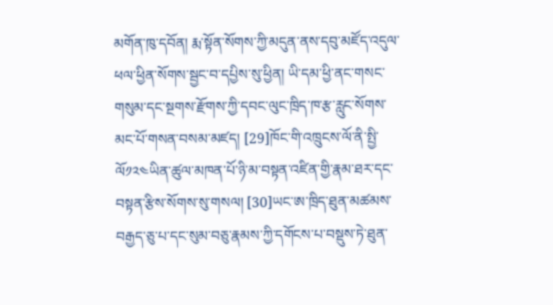མགོན་ཁུ་དབོན། རྨ་སྟོན་སོགས་ཀྱི་མདུན་ནས་དབུ་མཛོད་འདུལ་ཕལ་ཕྱིན་སོགས་སྦྱང་བ་དཔྱིས་སུ་ཕྱིན། ཡི་དམ་ཕྱི་ནང་གསང་གསུམ་དང་སྔགས་རྫོགས་ཀྱི་དབང་ལུང་ཁྲིད་ཁ་རྩ་རླུང་སོགས་མང་པོ་གསན་བསམ་མཛད། [29]ཁོང་གི་འཁྲུངས་ལོ་ནི་སྤྱི་ལོ༡༢༤ཡིན་ཚུལ་མཁན་པོ་ཉི་མ་བསྟན་འཛིན་གྱི་རྣམ་ཐར་དང་བསྟན་རྩིས་སོགས་སུ་གསལ། [30]ཡང་ཨ་ཁྲིད་ཐུན་མཚམས་བརྒྱད་ཅུ་པ་དང་སུམ་བཅུ་རྣམས་ཀྱི་དགོངས་པ་བསྡུས་ཏེ་ཐུན་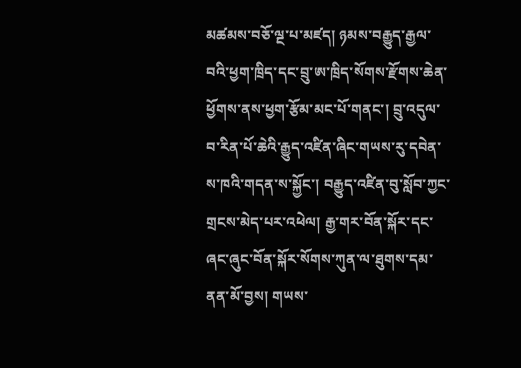མཚམས་བཅོ་ལྔ་པ་མཛད། ཉམས་བརྒྱུད་རྒྱལ་བའི་ཕྱག་ཁྲིད་དང་བྲུ་ཨ་ཁྲིད་སོགས་རྫོགས་ཆེན་ཕྱོགས་ནས་ཕྱག་རྩོམ་མང་པོ་གནང་། བྲུ་འདུལ་བ་རིན་པོ་ཆེའི་རྒྱུད་འཛིན་ཞིང་གཡས་རུ་དབེན་ས་ཁའི་གདན་ས་སྐྱོང་། བརྒྱུད་འཛིན་བུ་སློབ་ཀྱང་གྲངས་མེད་པར་འཕེལ། རྒྱ་གར་བོན་སྐོར་དང་ཞང་ཞུང་བོན་སྐོར་སོགས་ཀུན་ལ་ཐུགས་དམ་ནན་མོ་བྱས། གཡས་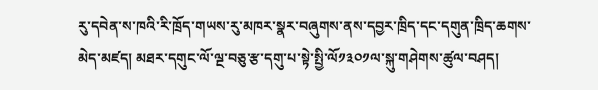རུ་དབེན་ས་ཁའི་རི་ཁྲོད་གཡས་རུ་མཁར་སྣར་བཞུགས་ནས་དབྱར་ཁྲིད་དང་དགུན་ཁྲིད་ཆགས་མེད་མཛད། མཐར་དགུང་ལོ་ལྔ་བཅུ་རྩ་དགུ་པ་སྟེ་སྤྱི་ལོ༡༣༠༡ལ་སྐུ་གཤེགས་ཚུལ་བཤད།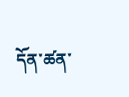དོན་ཚན་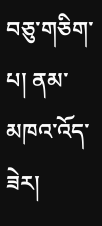བཅུ་གཅིག་པ། ནམ་མཁའ་འོད་ཟེར།